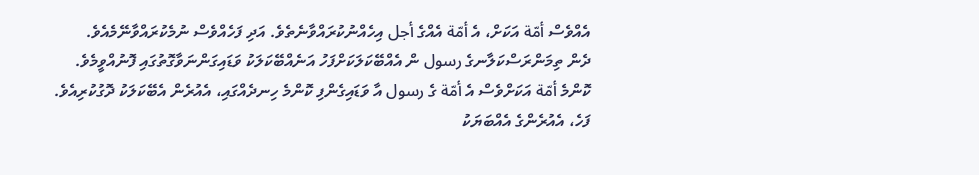އެއްވެސް أمّة އަކަށް، އެ أمّة އެއްގެ أجل އިހެއްނުކުރައްވާނެތެވެ. އަދި ފަހެއްވެސް ނުމެކުރައްވާނޭމެއެވެ.
ދެން ތިމަންރަސްކަލާނގެ رسول ން އެއްބޭކަލަކަށްފަހު އަނެއްބޭކަލަކު ވަޑައިގަންނަވާގޮތުގައި ފޮނުއްވީމެވެ. ކޮންމެ أمّة އަކަށްވެސް އެ أمّة ގެ رسول އާ ވަޑައިގެންފި ކޮންމެ ހިނދެއްގައި، އެއުރެން އެބޭކަލަކު ދޮގުކުރިއެވެ. ފަހެ، އެއުރެންގެ އެއްބަޔަކު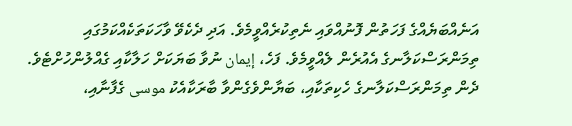އަނެއްބަޔެއްގެ ފަހަތުން ފޮނުއްވައި ނެތިކުރެއްވީމެވެ. އަދި ދެކެވޭ ވާހަކަތަކެއްކަމުގައި ތިމަންރަސްކަލާނގެ އެއުރެން ލެއްވީމެވެ. ފަހެ، إيمان ނުވާ ބަޔަކަށް ހަލާކާއި ގެއްލުންހުށްޓެވެ.
ދެން ތިމަންރަސްކަލާނގެ ހެކިތަކާއި، ބަޔާންވެގެންވާ ބާރަކާއެކު موسى ގެފާނާއި،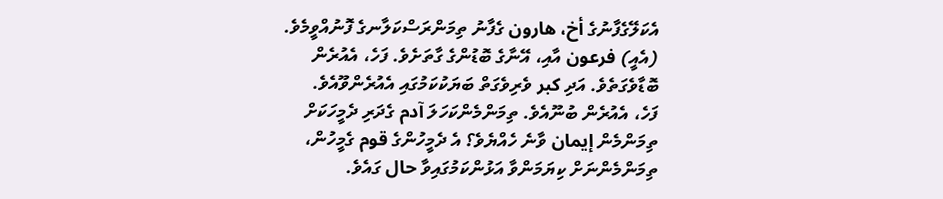އެކަލޭގެފާނުގެ أخ، هارون ގެފާނު ތިމަންރަސްކަލާނގެ ފޮނުއްވީމެވެ.
(އެއީ) فرعون އާއި، އޭނާގެ ބޮޑުންގެ ގާތަށެވެ. ފަހެ، އެއުރެން ބޮޑާވެގަތެވެ. އަދި كبر ވެރިވެގަތް ބަޔަކުކަމުގައި އެއުރެންވޫއެވެ.
ފަހެ، އެއުރެން ބުނޫއެވެ. ތިމަންމެންކަހަލަ آدم ގެދަރި ދެމީހަކަށް ތިމަންމެން إيمان ވާނެ ހެއްޔެވެ؟ އެ ދެމީހުންގެ قوم ގެމީހުން، ތިމަންމެންނަށް ކިޔަމަންވާ އަޅުންކަމުގައިވާ حال ގައެވެ.